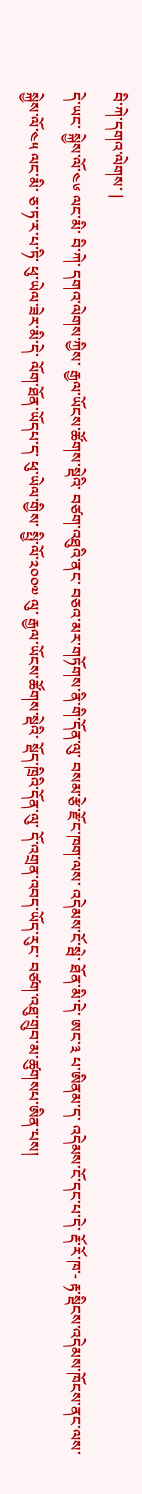བི་ཀེ་དགའ་ལེགས་ |
དེ་ཡང་ སྐྱེས་ལོ་༤༦ ལང་མི་ བི་ཀེ་ དགའ་ལེགས་ཀྱིས་ རྒྱལ་ཡོངས་ཚོགས་སྡེའི་ བཙག་འཐུའི་ནང་ བཅའ་མར་གཏོགས་ནི་གི་དོན་ལུ་ བསམ་རྩེ་རྫོང་ཁག་ལས་ འདེམས་ངོ་སྦེ་ ཐོན་མི་དེ་ ཨང་༣ པ་ཨིནམ་ད་ འདེམས་ངོ་དང་པ་དེ་ རྡོ་རོ་ཁ་- རྟ་སྡིངས་འདེམས་ཁོངས་ནང་ལས་ སྐྱེས་ལོ་༤༥ ལང་མི་ ཅ་ཏ་ར་པ་ཏི་ ཕུ་ཡེལ་ཟེར་མི་དེ་ ལོག་ཐོན་ཡོདཔ་ད་ ཕུ་ཡེལ་གྱིས་ སྤྱི་ལོ་༢༠༠༧ ལུ་ རྒྱལ་ཡོངས་ཚོགས་སྡེའི་ སྡོད་ཁྲིའི་དོན་ལུ་ དོ་འགྲན་འབད་ཡོད་རུང་ བཙག་འཐུ་གྲུབ་མ་ཚུགསཔ་ཨིན་པས།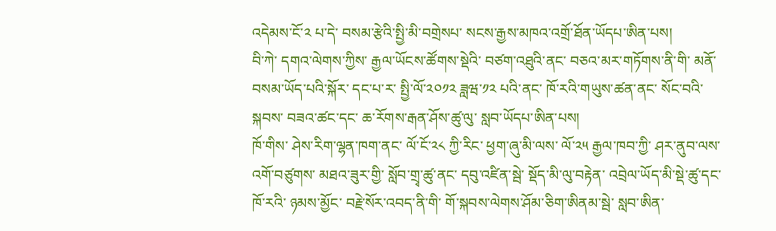འདེམས་ངོ་༢ པ་དེ་ བསམ་རྩེའི་སྤྱི་མི་བགྲེསཔ་ སངས་རྒྱས་མཁའ་འགྲོ་ཐོན་ཡོདཔ་ཨིན་པས།
བི་ཀེ་ དགའ་ལེགས་ཀྱིས་ རྒྱལ་ཡོངས་ཚོགས་སྡེའི་ བཙག་འཐུའི་ནང་ བཅའ་མར་གཏོགས་ནི་གི་ མནོ་བསམ་ཡོད་པའི་སྐོར་ དང་པ་ར་ སྤྱི་ལོ་༢༠༡༢ ཟླཝ་༡༢ པའི་ནང་ ཁོ་རའི་གཡུས་ཚན་ནང་ སོང་བའི་སྐབས་ བཟའ་ཚང་དང་ ཆ་རོགས་རྒན་ཤོས་ཚུ་ལུ་ སླབ་ཡོདཔ་ཨིན་པས།
ཁོ་གིས་ ཤེས་རིག་ལྷན་ཁག་ནང་ ལོ་ངོ་༢༨ ཀྱི་རིང་ ཕྱག་ཞུ་མི་ལས་ ལོ་༢༥ རྒྱལ་ཁབ་ཀྱི་ ཤར་ནུབ་ལས་འགོ་བཙུགས་ མཐའ་ཟུར་གྱི་ སློབ་གྲྭ་ཚུ་ནང་ དབུ་འཛིན་སྦེ་ སྡོད་མི་ལུ་བརྟེན་ འབྲེལ་ཡོད་མི་སྡེ་ཚུ་དང་ ཁོ་རའི་ ཉམས་མྱོང་ བརྗེ་སོར་འབད་ནི་གི་ གོ་སྐབས་ལེགས་ཤོམ་ཅིག་ཨིནམ་སྦེ་ སླབ་ཨིན་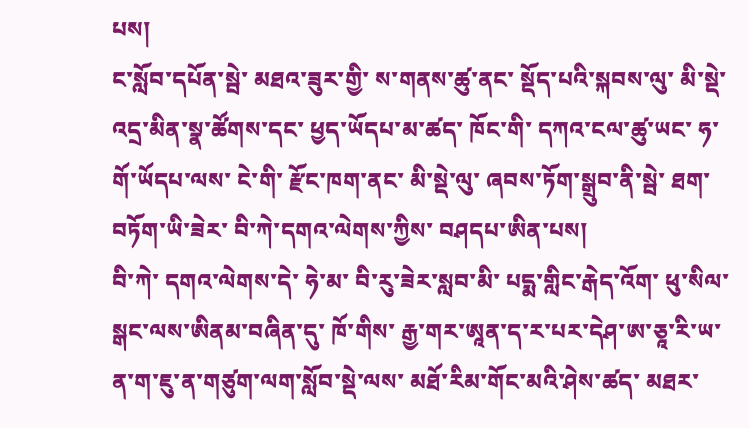པས།
ང་སློབ་དཔོན་སྦེ་ མཐའ་ཟུར་གྱི་ ས་གནས་ཚུ་ནང་ སྡོད་པའི་སྐབས་ལུ་ མི་སྡེ་འདྲ་མིན་སྣ་ཚོགས་དང་ ཕྱད་ཡོདཔ་མ་ཚད་ ཁོང་གི་ དཀའ་ངལ་ཚུ་ཡང་ ཧ་གོ་ཡོདཔ་ལས་ ངེ་གི་ རྫོང་ཁག་ནང་ མི་སྡེ་ལུ་ ཞབས་ཏོག་སྒྲུབ་ནི་སྦེ་ ཐག་བཏོག་ཡི་ཟེར་ བི་ཀེ་དགའ་ལེགས་ཀྱིས་ བཤདཔ་ཨིན་པས།
བི་ཀེ་ དགའ་ལེགས་དེ་ ཧེ་མ་ བི་རུ་ཟེར་སླབ་མི་ པདྨ་གླིང་རྒེད་འོག་ ཕུ་སིལ་སྒང་ལས་ཨིནམ་བཞིན་དུ་ ཁོ་གིས་ རྒྱ་གར་ཨཱན་ད་ར་པར་དེཤ་ཨ་ཅཱ་རི་ཡ་ ན་ག་ཇུ་ན་གཙུག་ལག་སློབ་སྡེ་ལས་ མཐོ་རིམ་གོང་མའི་ཤེས་ཚད་ མཐར་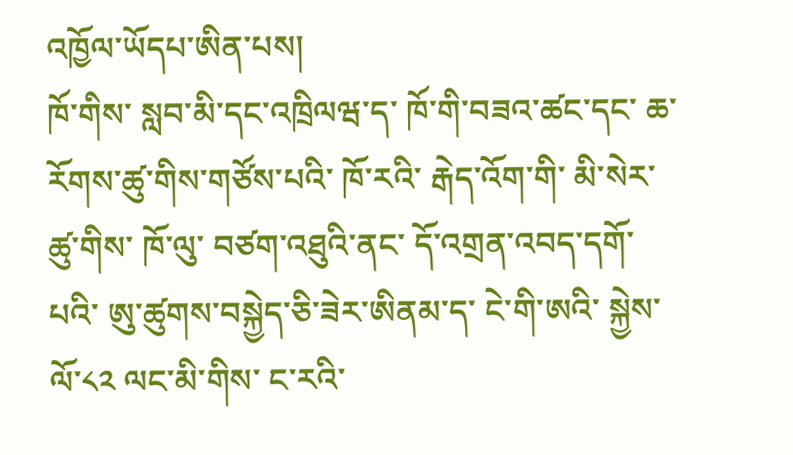འཁྱོལ་ཡོདཔ་ཨིན་པས།
ཁོ་གིས་ སླབ་མི་དང་འཁྲིལཝ་ད་ ཁོ་གི་བཟའ་ཚང་དང་ ཆ་རོགས་ཚུ་གིས་གཙོས་པའི་ ཁོ་རའི་ རྒེད་འོག་གི་ མི་སེར་ཚུ་གིས་ ཁོ་ལུ་ བཙག་འཐུའི་ནང་ དོ་འགྲན་འབད་དགོ་པའི་ ཨུ་ཚུགས་བསྐྱེད་ཅི་ཟེར་ཨིནམ་ད་ ངེ་གི་ཨའི་ སྐྱེས་ལོ་༨༢ ལང་མི་གིས་ ང་རའི་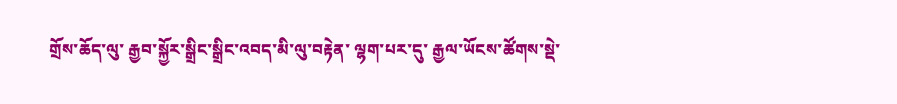གྲོས་ཆོད་ལུ་ རྒྱབ་སྐྱོར་སྒྲིང་སྒྲིང་འབད་མི་ལུ་བརྟེན་ ལྷག་པར་དུ་ རྒྱལ་ཡོངས་ཚོགས་སྡེ་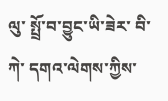ལུ་ སྤྲོ་བ་བྱུང་ཡི་ཟེར་ བི་ཀེ་ དགའ་ལེགས་ཀྱིས་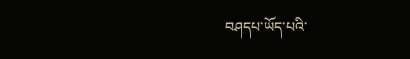བཤདཔ་ཡོད་པའི་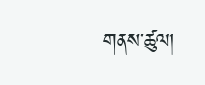གནས་ཚུལ།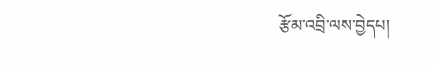རྩོམ་འབྲི་ལས་བྱེདཔ།